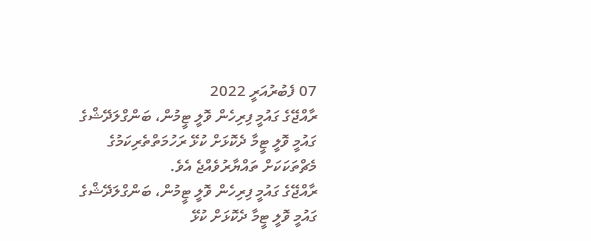07 ފެބުރުއަރީ 2022
ރާއްޖޭގެ ގައުމީ ފިރިހެން ވޮލީ ޓީމުން، ބަންގްލަދޭޝްގެ ގައުމީ ވޮލީ ޓީމާ ދެކޮޅަށް ކުޅޭ ރަހުމަތްތެރިކަމުގެ މެޗްތަކަކަށް ތައްޔާރުވެއްޖެ އެވެ.
ރާއްޖޭގެ ގައުމީ ފިރިހެން ވޮލީ ޓީމުން، ބަންގްލަދޭޝްގެ ގައުމީ ވޮލީ ޓީމާ ދެކޮޅަށް ކުޅޭ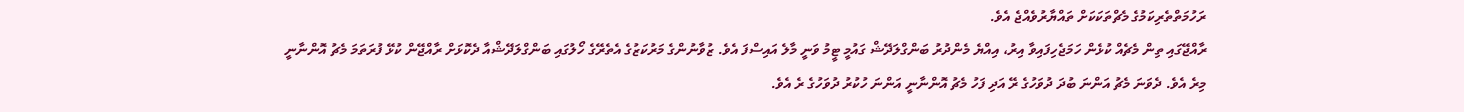ރަހުމަތްތެރިކަމުގެ މެޗްތަކަކަށް ތައްޔާރުވެއްޖެ އެވެ.
ރާއްޖޭގައި ތިން މެޗެއް ކުޅެން ހަމަޖެހިފައިވާ އިރު، އިއްޔެ މެންދުރު ބަންގްލަދޭޝް ގައުމީ ޓީމު ވަނީ މާލެ އައިސްފަ އެވެ. ޒުވާނުންގެ މަރުކަޒުގެ އެތެރޭގެ ހޯލުގައި ބަންގްލަދޭޝްއާ ދެކޮޅަށް ރާއްޖޭން ކުޅޭ ފުރަތަމަ މެޗު އޮންނާނީ މިރެ އެވެ. ދެވަނަ މެޗު އަންނަ ބުދަ ދުވަހުގެ ރޭ އަދި ފަހު މެޗު އޮންނާނީ އަންނަ ހުކުރު ދުވަހުގެ ރެ އެވެ.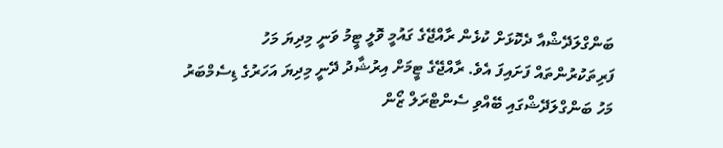ބަންގްލަދޭޝްއާ ދެކޮޅަށް ކުޅެން ރާއްޖޭގެ ގައުމީ ވޮލީ ޓީމު ވަނީ މިދިޔަ މަހު ފަރިތަކުރުންތައް ފަށައިފަ އެވެ. ރާއްޖޭގެ ޓީމަށް އިރުޝާދު ދޭނީ މިދިޔަ އަހަރުގެ ޑިސެމްބަރު މަހު ބަންގްލަދޭޝްގައި ބޭއްވި ސެންޓްރަލް ޒޯން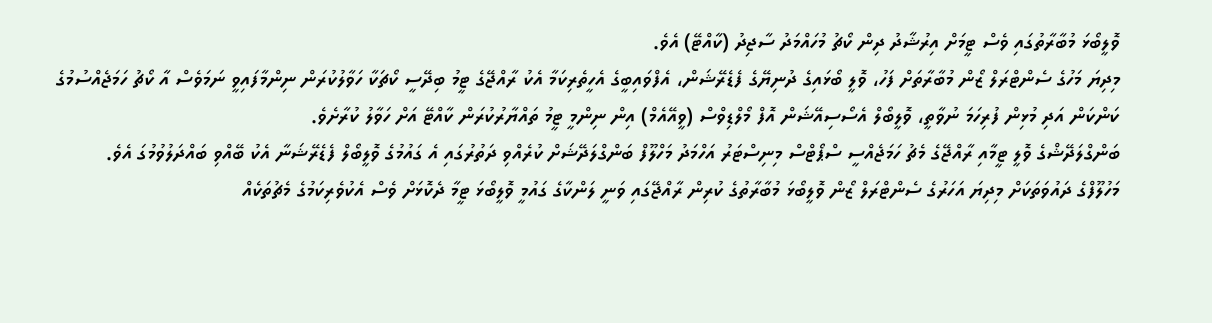ވޮލީބޯޅަ މުބާރާތުގައި ވެސް ޓީމަށް އިރުޝާދު ދިން ކޯޗު މުހައްމަދު ސާޖިދު (ކާއްޓޭ) އެވެ.
މިދިޔަ މަހުގެ ސެންޓްރަލް ޒޯން މުބާރާތަށް ފަހު، ވޮލީ ބޯޅައިގެ ދުނިޔޭގެ ފެޑެރޭޝަން، އެފްވައިބީގެ އެހީތެރިކަމާ އެކު ރާއްޖޭގެ ޓީމު ބިދޭސީ ކޯޗަކާ ހަވާލުކުރަން ނިންމާފައިވީ ނަމަވެސް އާ ކޯޗު ހަމަޖެއްސުމުގެ ކަންކަން އަދި މުޅިން ފުރިހަމަ ނުވާތީ، ވޮލީބޯލް އެސޯސިއޭޝަން އޮފް މޯލްޑިވްސް (ވީއޭއެމް) އިން ނިންމީ ޓީމު ތައްޔާރުކުރަން ކާއްޓޭ އަށް ހަވާލު ކުރާށެވެ.
ބަންގްލަދޭޝްގެ ވޮލީ ޓީމާއި ރާއްޖޭގެ މެޗު ހަމަޖެއްސީ ސްޕޯޓްސް މިނިސްޓަރު އަހްމަދު މަހްލޫފް ބަންގްލަދޭޝަށް ކުރެއްވި ދަތުރުގައި އެ ގައުމުގެ ވޮލީބޯލް ފެޑެރޭޝަނާ އެކު ބޭއްވި ބައްދަލުވުމުގަ އެވެ.
މަހުލޫފްގެ ދައުވަތަކަށް މިދިޔަ އަހަރުގެ ސެންޓްރަލް ޒޯން ވޮލީބޯޅަ މުބާރާތުގެ ކުރިން ރާއްޖޭގައި ވަނީ ލަންކާގެ ގައުމީ ވޮލީބޯޅަ ޓީމާ ދެކޮޅަށް ވެސް އެކުވެރިކަމުގެ މެޗުތަކެއް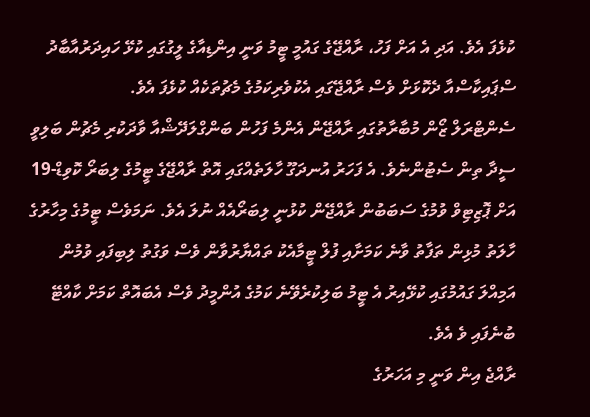ކުޅެފަ އެވެ. އަދި އެ އަށް ފަހު، ރާއްޖޭގެ ގައުމީ ޓީމު ވަނީ އިންޑިއާގެ ލީގުގައި ކުޅޭ ހައިދަރުއާބާދު ސްޕައިކާސްއާ ދެކޮޅަށް ވެސް ރާއްޖޭގައި އެކުވެރިކަމުގެ މެޗުތަކެއް ކުޅެފަ އެވެ.
ސެންޓްރަލް ޒޯން މުބާރާތުގައި ރާއްޖޭން އެންމެ ފަހުން ބަންގްލަދޭޝްއާ ވާދަކުރި މެޗުން ބަލިވީ ސީދާ ތިން ސެޓުންނެވެ. އެ ފަހަރު އުނދަގޫ ހާލަތެއްގައި އޮތް ރާއްޖޭގެ ޓީމުގެ ލިބަރޯ ކޮވިޑް-19 އަށް ޕޮޒިޓިވް ވުމުގެ ސަބަބުން ރާއްޖޭން ކުޅުނީ ލިބަރޯއެއް ނުލަ އެވެ. ނަމަވެސް ޓީމުގެ މިހާރުގެ ހާލަތު މުޅިން ތަފާތު ވާނެ ކަމަށާއި ފުލް ޓީމާއެކު ތައްޔާރުވާން ވެސް ވަގުތު ލިބިފައި ވުމުން އަމިއްލަ ގައުމުގައި ކުޅޭއިރު އެ ޓީމު ބަލިކުރެވޭނެ ކަމުގެ އުންމީދު ވެސް އެބައޮތް ކަމަށް ކާއްޓޭ ބުނެފައި ވެ އެވެ.
ރާއްޖެ އިން ވަނީ މި އަހަރުގެ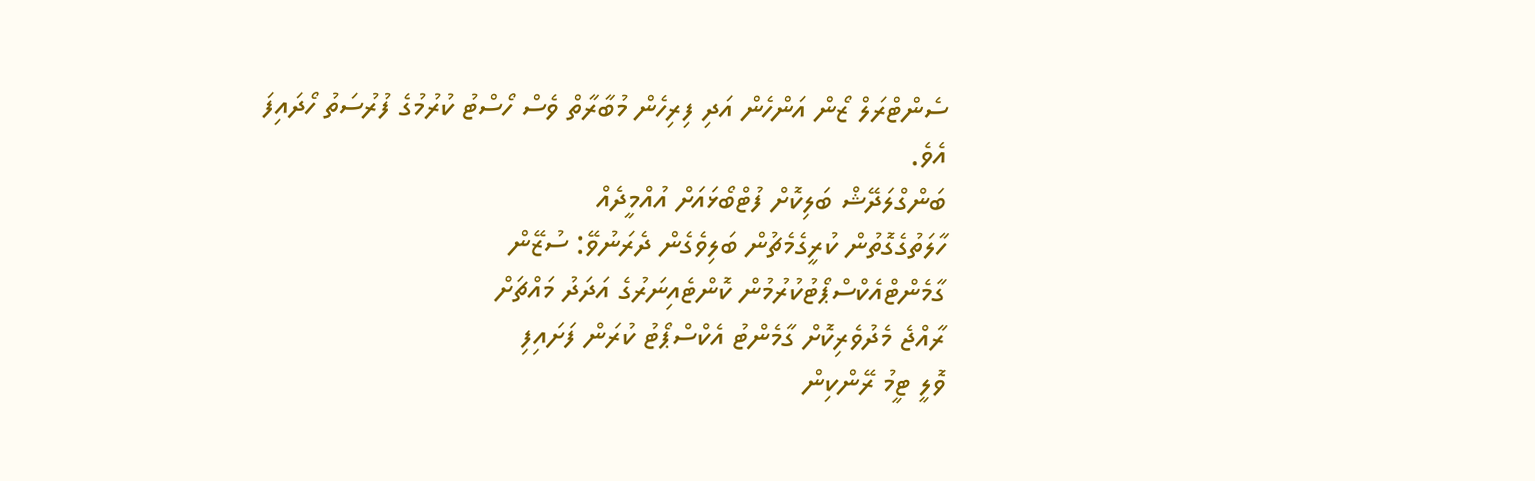ސެންޓްރަލް ޒޯން އަންހެން އަދި ފިރިހެން މުބާރާތް ވެސް ހޯސްޓު ކުރުމުގެ ފުރުސަތު ހޯދައިފަ އެވެ.
ބަންގްލަދޭޝް ބަލިކޮށް ފުޓްބޯޅައަށް އުއްމީދެއް
ހާލަތުގެގޮތުން ކުރީގެމެޗުން ބަލިވެގެން ދެރަނުވޭ: ސުޒޭން
ގާމެންޓްއެކްސްޕޯޓުކުރުމުން ކޮންޓެއިނަރުގެ އަދަދު މައްޗަށް
ރާއްޖެ މެދުވެރިކޮށް ގާމެންޓު އެކްސްޕޯޓު ކުރަން ފަށައިފި
ވޮލީ ޓީމު ރޭންކިން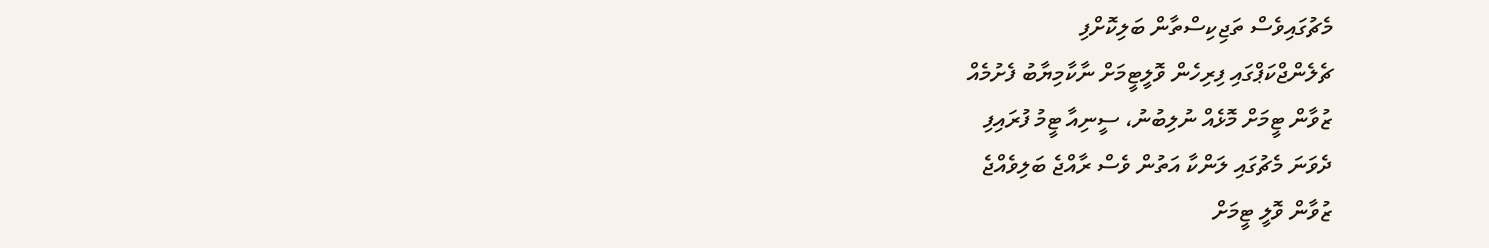މެޗުގައިވެސް ތަޖިކިސްތާން ބަލިކޮށްފި
ޗެލެންޖްކަޕްގައި ފިރިހެން ވޮލީޓީމަށް ނާކާމިޔާބު ފެށުމެއް
ޒުވާން ޓީމަށް މޮޅެއް ނުލިބުނު، ސީނިއާ ޓީމު ފުރައިފި
ދެވަނަ މެޗުގައި ލަންކާ އަތުން ވެސް ރާއްޖެ ބަލިވެއްޖެ
ޒުވާން ވޮލީ ޓީމަށް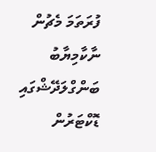ފުރަތަމަ މެޗުން ނާކާމިޔާބު
ބަންގްލަދޭޝްގައި ޑޮކްޓަރުން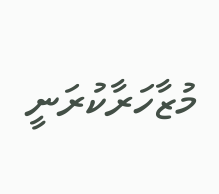މުޒާހަރާކުރަނީ